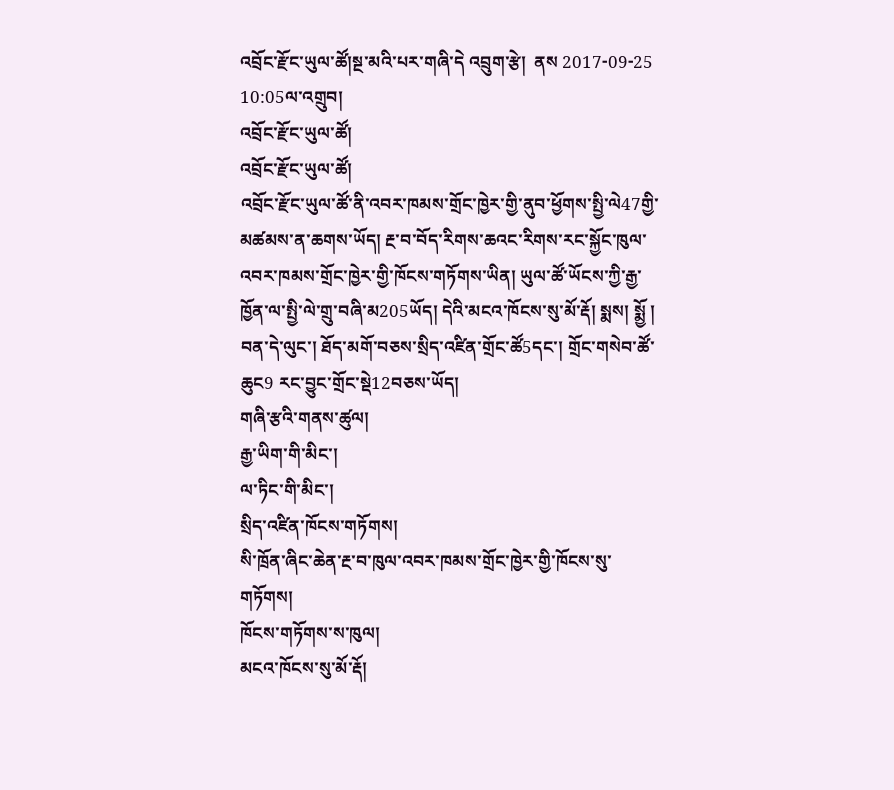འབྲོང་རྫོང་ཡུལ་ཚོ།སྔ་མའི་པར་གཞི་དེ འབྲུག་རྩེ།  ནས 2017-09-25 10:05ལ་འགྲུབ།
འབྲོང་རྫོང་ཡུལ་ཚོ།
འབྲོང་རྫོང་ཡུལ་ཚོ།
འབྲོང་རྫོང་ཡུལ་ཚོ་ནི་འབར་ཁམས་གྲོང་ཁྱེར་གྱི་ནུབ་ཕྱོགས་སྤྱི་ལེ47གྱི་མཚམས་ན་ཆགས་ཡོད། རྔ་བ་བོད་རིགས་ཆའང་རིགས་རང་སྐྱོང་ཁུལ་འབར་ཁམས་གྲོང་ཁྱེར་གྱི་ཁོངས་གཏོགས་ཡིན། ཡུལ་ཚོ་ཡོངས་ཀྱི་རྒྱ་ཁྱོན་ལ་སྤྱི་ལེ་གྲུ་བཞི་མ205ཡོད། དེའི་མངའ་ཁོངས་སུ་མོ་རྡོ། སྨས། སྨྱོ ། བན་དེ་ལུང་། ཐོད་མགོ་བཅས་སྲིད་འཛིན་གྲོང་ཚོ5དང་། གྲོང་གསེབ་ཚོ་ཆུང9 རང་བྱུང་གྲོང་སྡེ12བཅས་ཡོད།
གཞི་རྩའི་གནས་ཚུལ།
རྒྱ་ཡིག་གི་མིང་།
ལ་ཏིང་གི་མིང་།
སྲིད་འཛིན་ཁོངས་གཏོགས།
སི་ཁྲོན་ཞིང་ཆེན་རྔ་བ་ཁུལ་འབར་ཁམས་གྲོང་ཁྱེར་གྱི་ཁོངས་སུ་གཏོགས།
ཁོངས་གཏོགས་ས་ཁུལ།
མངའ་ཁོངས་སུ་མོ་རྡོ།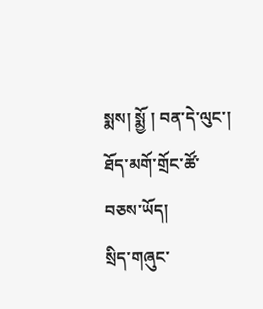སྨས། སྨྱོ ། བན་དེ་ལུང་། ཐོད་མགོ་གྲོང་ཚོ་བཅས་ཡོད།
སྲིད་གཞུང་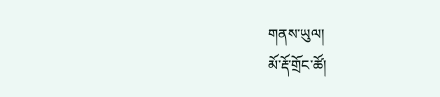གནས་ཡུལ།
མོ་རྡོ་གྲོང་ཚོ།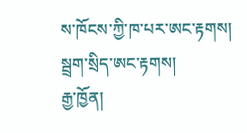ས་ཁོངས་ཀྱི་ཁ་པར་ཨང་རྟགས།
སྦྲག་སྲིད་ཨང་རྟགས།
རྒྱ་ཁྱོན།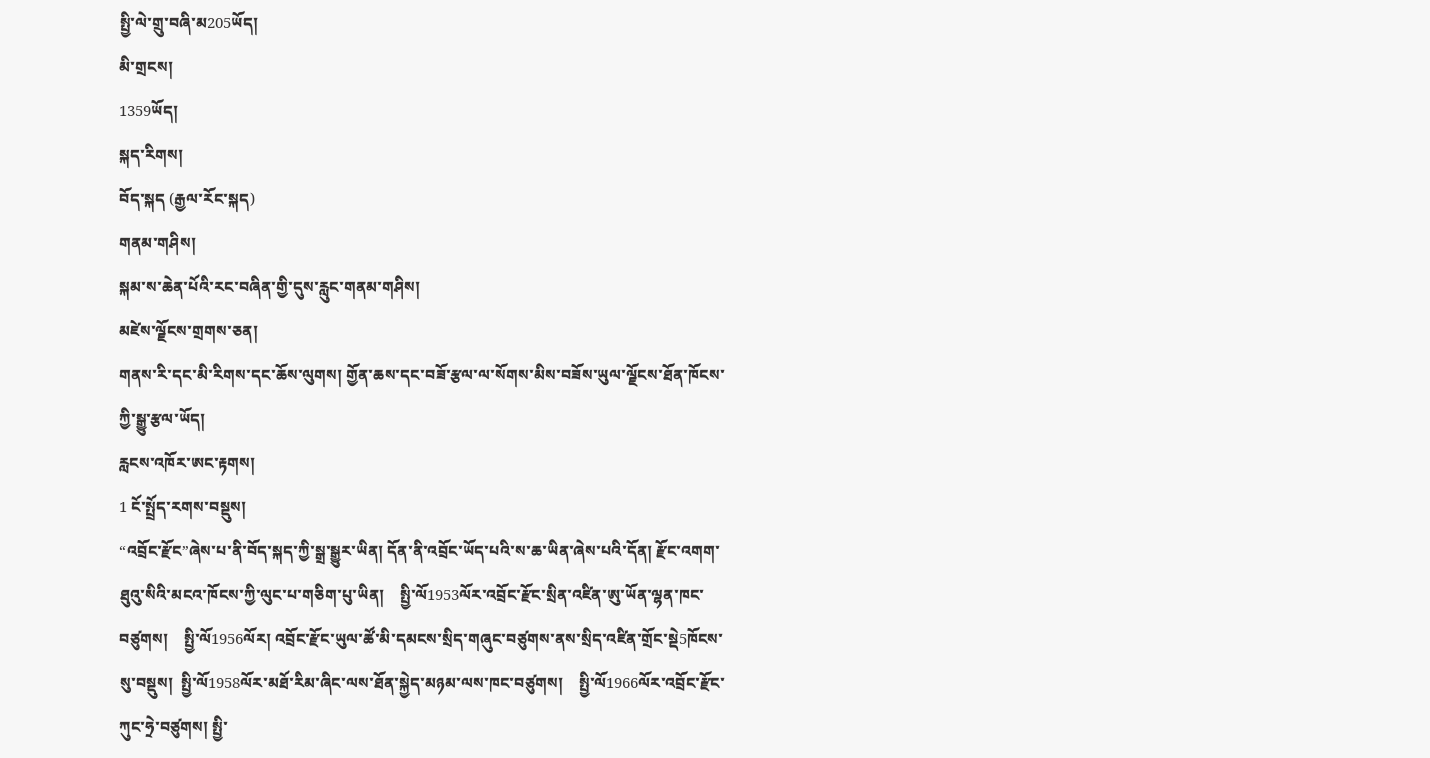སྤྱི་ལེ་གྲུ་བཞི་མ205ཡོད།
མི་གྲངས།
1359ཡོད།
སྐད་རིགས།
བོད་སྐད (རྒྱལ་རོང་སྐད)
གནམ་གཤིས།
སྐམ་ས་ཆེན་པོའི་རང་བཞིན་གྱི་དུས་རླུང་གནམ་གཤིས།
མཛེས་ལྗོངས་གྲགས་ཅན།
གནས་རི་དང་མི་རིགས་དང་ཆོས་ལུགས། གྱོན་ཆས་དང་བཟོ་རྩལ་ལ་སོགས་མིས་བཟོས་ཡུལ་ལྗོངས་ཐོན་ཁོངས་ཀྱི་སྒྱུ་རྩལ་ཡོད།
རླངས་འཁོར་ཨང་རྟགས།
1 ངོ་སྤྲོད་རགས་བསྡུས།
“འབྲོང་རྫོང”ཞེས་པ་ནི་བོད་སྐད་ཀྱི་སྒྲ་སྒྱུར་ཡིན། དོན་ནི་འབྲོང་ཡོད་པའི་ས་ཆ་ཡིན་ཞེས་པའི་དོན། རྫོང་འགག་ཐུའུ་སིའི་མངའ་ཁོངས་ཀྱི་ལུང་པ་གཅིག་པུ་ཡིན།    སྤྱི་ལོ1953ལོར་འབྲོང་རྫོང་སྲིན་འཛིན་ཨུ་ཡོན་ལྷན་ཁང་བཙུགས།    སྤྱི་ལོ1956ལོར། འབྲོང་རྫོང་ཡུལ་ཚོ་མི་དམངས་སྲིད་གཞུང་བཙུགས་ནས་སྲིད་འཛིན་གྲོང་སྡེ5ཁོངས་སུ་བསྡུས།  སྤྱི་ལོ1958ལོར་མཐོ་རིམ་ཞིང་ལས་ཐོན་སྐྱེད་མཉམ་ལས་ཁང་བཙུགས།    སྤྱི་ལོ1966ལོར་འབྲོང་རྫོང་ཀུང་ཧྲེ་བཙུགས། སྤྱི་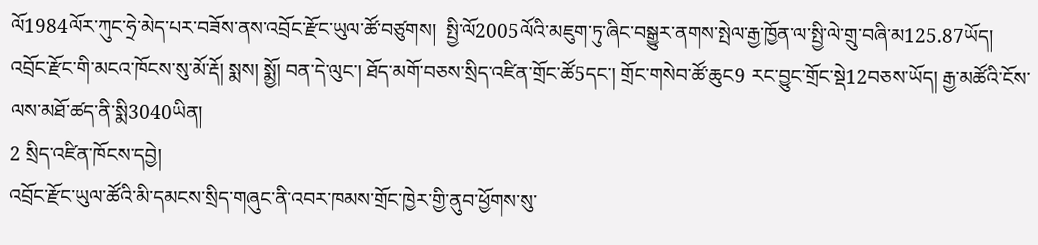ལོ1984ལོར་ཀུང་ཧྲེ་མེད་པར་བཟོས་ནས་འབྲོང་རྫོང་ཡུལ་ཚོ་བཙུགས།  སྤྱི་ལོ2005ལོའི་མཇུག་ཏུ་ཞིང་བསྒྱུར་ནགས་སྤེལ་རྒྱ་ཁྱོན་ལ་སྤྱི་ལེ་གྲུ་བཞི་མ125.87ཡོད།  འབྲོང་རྫོང་གི་མངའ་ཁོངས་སུ་མོ་རྡོ། སྨས། སྨྱོ། བན་དེ་ལུང་། ཐོད་མགོ་བཅས་སྲིད་འཛིན་གྲོང་ཚོ5དང་། གྲོང་གསེབ་ཚོ་ཆུང9 རང་བྱུང་གྲོང་སྡེ12བཅས་ཡོད། རྒྱ་མཚོའི་ངོས་ལས་མཐོ་ཚད་ནི་སྨི3040ཡིན།
2 སྲིད་འཛིན་ཁོངས་དབྱེ།
འབྲོང་རྫོང་ཡུལ་ཚོའི་མི་དམངས་སྲིད་གཞུང་ནི་འབར་ཁམས་གྲོང་ཁྱེར་གྱི་ནུབ་ཕྱོགས་སུ་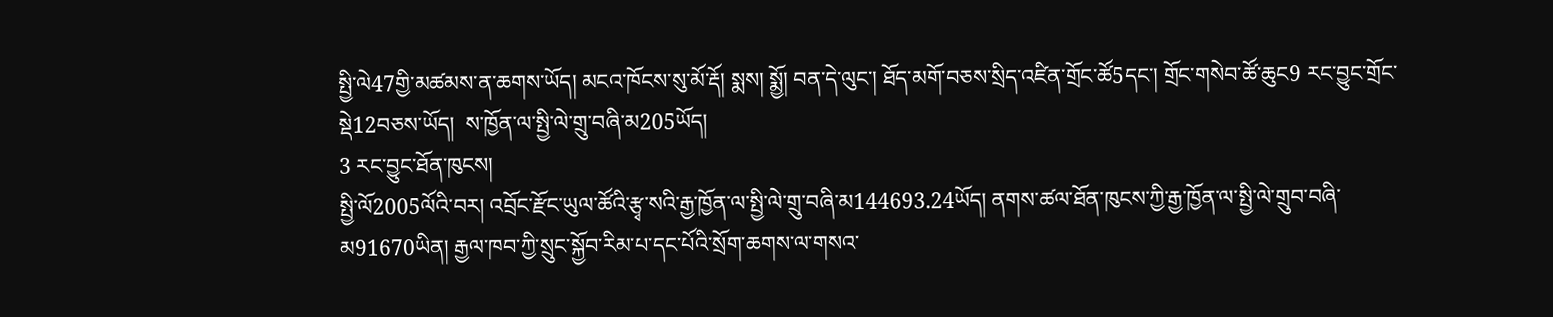སྤྱི་ལེ47གྱི་མཚམས་ན་ཆགས་ཡོད། མངའ་ཁོངས་སུ་མོ་རྡོ། སྨས། སྨྱོ། བན་དེ་ལུང་། ཐོད་མགོ་བཅས་སྲིད་འཛིན་གྲོང་ཚོ5དང་། གྲོང་གསེབ་ཚོ་ཆུང9 རང་བྱུང་གྲོང་སྡེ12བཅས་ཡོད།  ས་ཁྱོན་ལ་སྤྱི་ལེ་གྲུ་བཞི་མ205ཡོད།
3 རང་བྱུང་ཐོན་ཁུངས།
སྤྱི་ལོ2005ལོའི་བར། འབྲོང་རྫོང་ཡུལ་ཚོའི་རྩྭ་སའི་རྒྱ་ཁྱོན་ལ་སྤྱི་ལེ་གྲུ་བཞི་མ144693.24ཡོད། ནགས་ཚལ་ཐོན་ཁུངས་ཀྱི་རྒྱ་ཁྱོན་ལ་སྤྱི་ལེ་གྲུབ་བཞི་མ91670ཡིན། རྒྱལ་ཁབ་ཀྱི་སྲུང་སྐྱོབ་རིམ་པ་དང་པོའི་སྲོག་ཆགས་ལ་གསའ་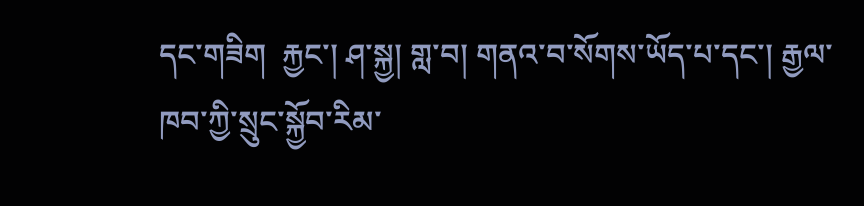དང་གཟིག  རྐྱང་། ཤ་སྐྱ། གླ་བ། གནའ་བ་སོགས་ཡོད་པ་དང་། རྒྱལ་ཁབ་ཀྱི་སྲུང་སྐྱོབ་རིམ་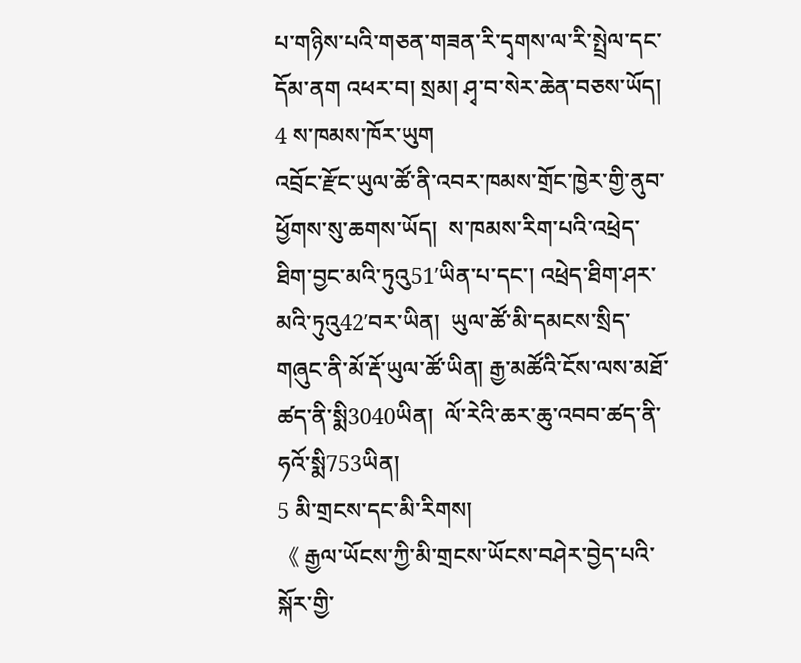པ་གཉིས་པའི་གཅན་གཟན་རི་དྭགས་ལ་རི་སྤྲེལ་དང་དོམ་ནག འཕར་བ། སྲམ། ཤྭ་བ་སེར་ཆེན་བཅས་ཡོད།
4 ས་ཁམས་ཁོར་ཡུག
འབྲོང་རྫོང་ཡུལ་ཚོ་ནི་འབར་ཁམས་གྲོང་ཁྱེར་གྱི་ནུབ་ཕྱོགས་སུ་ཆགས་ཡོད།  ས་ཁམས་རིག་པའི་འཕྲེད་ཐིག་བྱང་མའི་ཏུའུ51′ཡིན་པ་དང་། འཕྲེད་ཐིག་ཤར་མའི་ཏུའུ42′བར་ཡིན།  ཡུལ་ཚོ་མི་དམངས་སྲིད་གཞུང་ནི་མོ་རྡོ་ཡུལ་ཚོ་ཡིན། རྒྱ་མཚོའི་ངོས་ལས་མཐོ་ཚད་ནི་སྨི3040ཡིན།  ལོ་རེའི་ཆར་ཆུ་འབབ་ཚད་ནི་ཧའོ་སྨི753ཡིན།
5 མི་གྲངས་དང་མི་རིགས།
《 རྒྱལ་ཡོངས་ཀྱི་མི་གྲངས་ཡོངས་བཤེར་བྱེད་པའི་སྐོར་གྱི་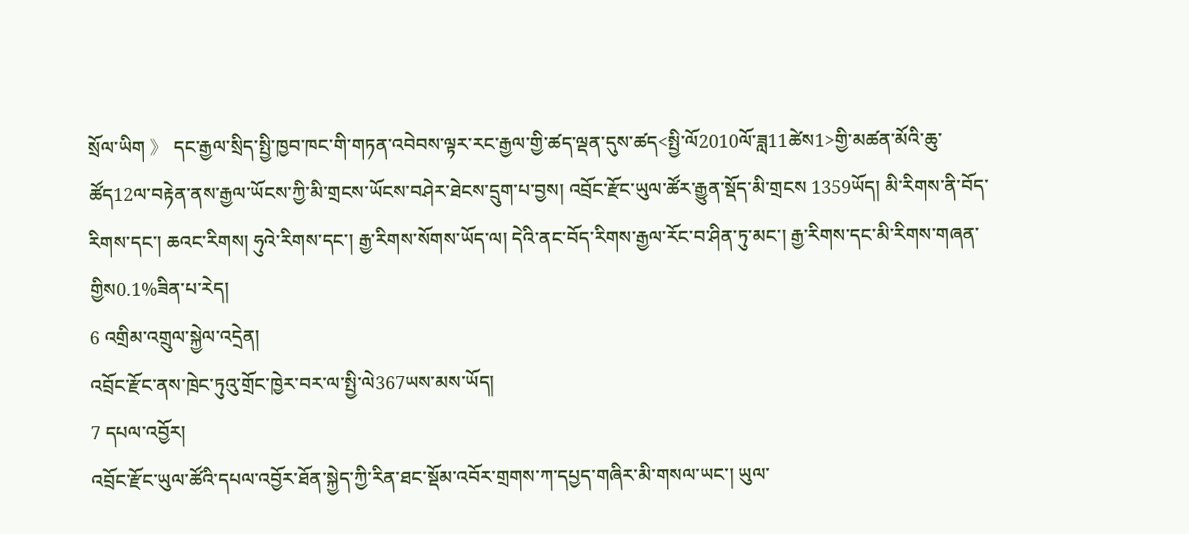སྲོལ་ཡིག 》 དང་རྒྱལ་སྲིད་སྤྱི་ཁྱབ་ཁང་གི་གཏན་འབེབས་ལྟར་རང་རྒྱལ་གྱི་ཚད་ལྡན་དུས་ཚད<སྤྱི་ལོ2010ལོ་ཟླ11ཚེས1>གྱི་མཚན་མོའི་ཆུ་ཚོད12ལ་བརྟེན་ནས་རྒྱལ་ཡོངས་ཀྱི་མི་གྲངས་ཡོངས་བཤེར་ཐེངས་དྲུག་པ་བྱས། འབྲོང་རྫོང་ཡུལ་ཚོར་རྒྱུན་སྡོད་མི་གྲངས 1359ཡོད། མི་རིགས་ནི་བོད་རིགས་དང་། ཆའང་རིགས། ཧུའེ་རིགས་དང་། རྒྱ་རིགས་སོགས་ཡོད་ལ། དེའི་ནང་བོད་རིགས་རྒྱལ་རོང་བ་ཤིན་ཏུ་མང་། རྒྱ་རིགས་དང་མི་རིགས་གཞན་གྱིས0.1%ཟིན་པ་རེད།
6 འགྲིམ་འགྲུལ་སྐྱེལ་འདྲེན།
འབྲོང་རྫོང་ནས་ཁྲེང་ཏུའུ་གྲོང་ཁྱེར་བར་ལ་སྤྱི་ལེ367ཡས་མས་ཡོད།
7 དཔལ་འབྱོར།
འབྲོང་རྫོང་ཡུལ་ཚོའི་དཔལ་འབྱོར་ཐོན་སྐྱེད་ཀྱི་རིན་ཐང་སྡོམ་འབོར་གྲགས་ཀ་དཔྱད་གཞིར་མི་གསལ་ཡང་། ཡུལ་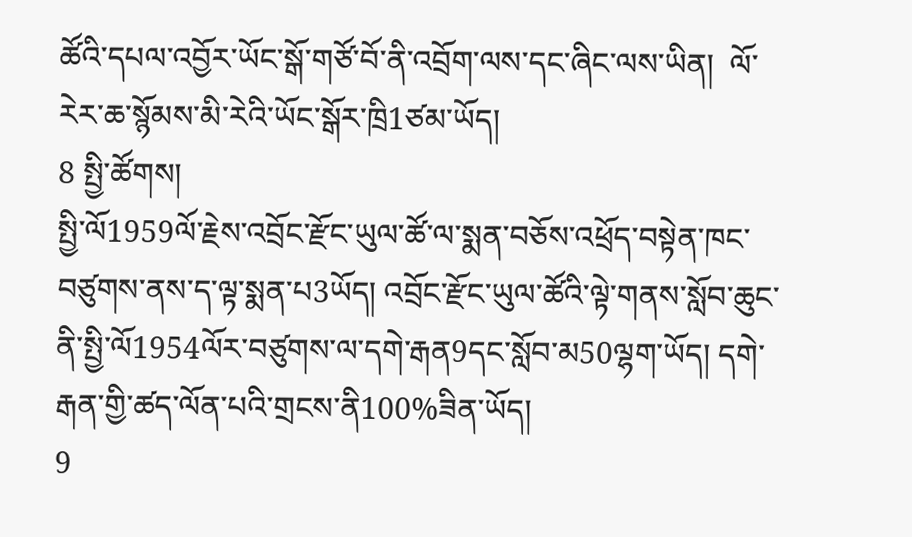ཚོའི་དཔལ་འབྱོར་ཡོང་སྒོ་གཙོ་བོ་ནི་འབྲོག་ལས་དང་ཞིང་ལས་ཡིན།  ལོ་རེར་ཆ་སྙོམས་མི་རེའི་ཡོང་སྒོར་ཁྲི1ཙམ་ཡོད།
8 སྤྱི་ཚོགས།
སྤྱི་ལོ1959ལོ་རྗེས་འབྲོང་རྫོང་ཡུལ་ཚོ་ལ་སྨན་བཅོས་འཕྲོད་བསྟེན་ཁང་བཙུགས་ནས་ད་ལྟ་སྨན་པ3ཡོད། འབྲོང་རྫོང་ཡུལ་ཚོའི་ལྟེ་གནས་སློབ་ཆུང་ནི་སྤྱི་ལོ1954ལོར་བཙུགས་ལ་དགེ་རྒན9དང་སློབ་མ50ལྷག་ཡོད། དགེ་རྒན་གྱི་ཚད་ལོན་པའི་གྲངས་ནི100%ཟིན་ཡོད།
9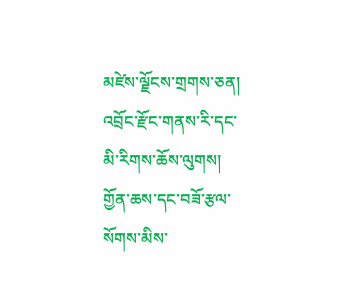མཛེས་ལྗོངས་གྲགས་ཅན།
འབྲོང་རྫོང་གནས་རི་དང་མི་རིགས་ཆོས་ལུགས། གྱོན་ཆས་དང་བཟོ་རྩལ་སོགས་མིས་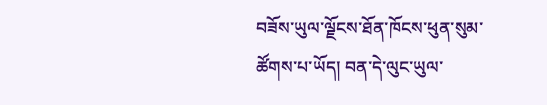བཟོས་ཡུལ་ལྗོངས་ཐོན་ཁོངས་ཕུན་སུམ་ཚོགས་པ་ཡོད། བན་དེ་ལུང་ཡུལ་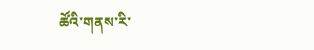ཚོའི་གནས་རི་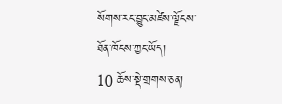སོགས་རང་བྱུང་མཛེས་ལྗོངས་ཐོན་ཁོངས་ཀྱང་ཡོད།
10 ཆོས་སྡེ་གྲགས་ཅན།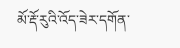མོ་རྡོ་རུའི་འོད་ཟེར་དགོན་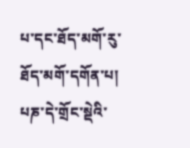པ་དང་ཐོད་མགོ་རུ་ཐོད་མགོ་དགོན་པ། པཎ་དེ་གྲོང་སྡེའི་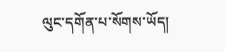ལུང་དགོན་པ་སོགས་ཡོད།